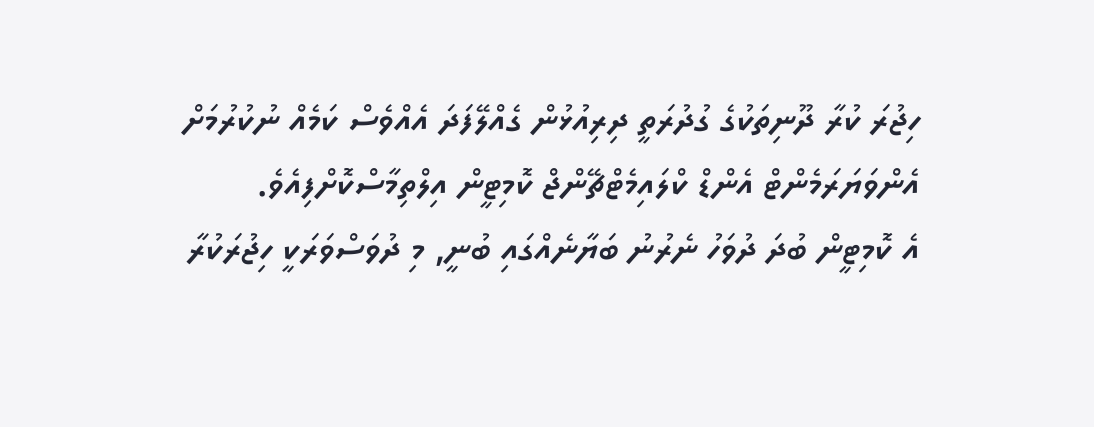ހިޖުރަ ކުރާ ދޫނިތަކުގެ ގުދުރަތީ ދިރިއުޅުން ގެއްލޭފަދަ އެއްވެސް ކަމެއް ނުކުރުމަށް އެންވަޔަރަމެންޓް އެންޑް ކްލައިމެޓްޗޭންޖް ކޮމިޓީން އިލްތިމާސްކޮށްފިއެވެ.
އެ ކޮމިޓީން ބުދަ ދުވަހު ނެރުނު ބަޔާނެއްގައި ބުނީ, މި ދުވަސްވަރަކީ ހިޖުރަކުރާ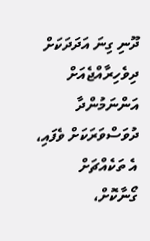ދޫނި ގިނަ އަދަދަކަށް ދިވެހިރާއްޖެއަށް އަންނަމުންދާ ދުވަސްވަރަކަށް ވެފައި، އެ ތަކެއްޗަށް ގޯނާކޮށް،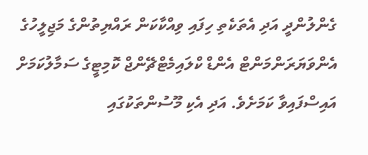ގެންލުންދީ އަދި އެތަކެތި ހިފައި ވިއްކާކަން ރައްޔިތުންގެ މަޖިލީހުގެ އެންވަޔަރަންމަންޓް އެންޑް ކްލައިމެޓްޗޭންޖް ކޮމިޓީގެ ސަމާލުކަމަށް އައިސްފައިވާ ކަމަށެވެ. އަދި އެކި މޫސުންތަކުގައި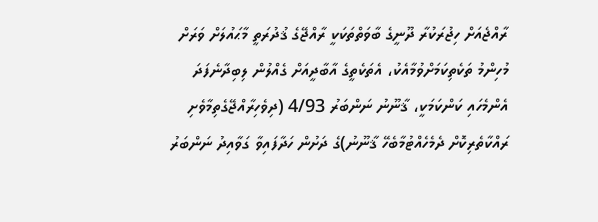ރާއްޖެއަށް ހިޖުރަކުރާ ދޫނީގެ ބާވަތްތަކަކީ ރާއްޖޭގެ ޤުދުރަތީ މާޙައުލަށް ވަރަށް މުހިންމު ތަކެތިކަމަށްވުމާއެކު، އެތަކެތީގެ އާބާދީއަށް ގެއްލުން ލިބިދާނެފަދަ އެންމެހައި ކަންކަމަކީ، ޤާނޫނު ނަންބަރު 4/93 (ދިވެހިރާއްޖޭގެތިމާވެށި ރައްކާތެރިކޮށް ދެމެހެއްޓުމާބެހޭ ޤާނޫނު)ގެ ދަށުން ހަދާފައިވާ ގަވާއިދު ނަންބަރު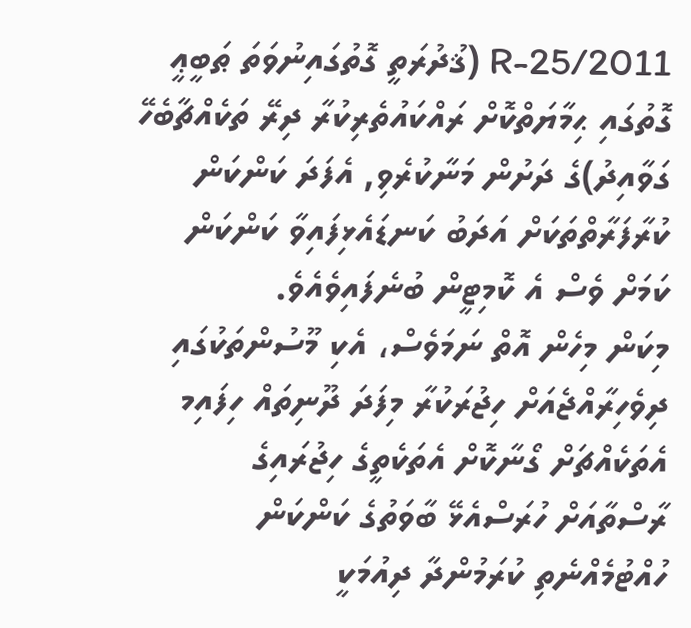25/2011-R (ޤުދުރަތީ ގޮތުގައިނުވަތަ ޠަބީޢީ ގޮތުގައި ޙިމާޔަތްކޮށް ރައްކައުތެރިކުރާ ދިރޭ ތަކެއްޗާބެހޭ ގަވާއިދު)ގެ ދަށުން މަނާކުރެވި, އެފަދަ ކަންކަން ކުރާފަރާތްތަކަށް އަދަބު ކަނޑައެޅިފައިވާ ކަންކަން ކަމަށް ވެސް އެ ކޮމިޓީން ބުނެފައިވެއެވެ.
މިކަން މިހެން އޮތް ނަމަވެސް، އެކި މޫސުންތަކުގައި ދިވެހިރާއްޖެއަށް ހިޖުރަކުރާ މިފަދަ ދޫނިތައް ހިފައިމ އެތަކެއްޗަށް ގޯނާކޮށް އެތަކެތީގެ ހިޖުރައިގެ ރާސްތާއަށް ހުރަސްއެޅޭ ބާވަތުގެ ކަންކަން ހުއްޓުމެއްނެތި ކުރަމުންދާ ދިއުމަކީ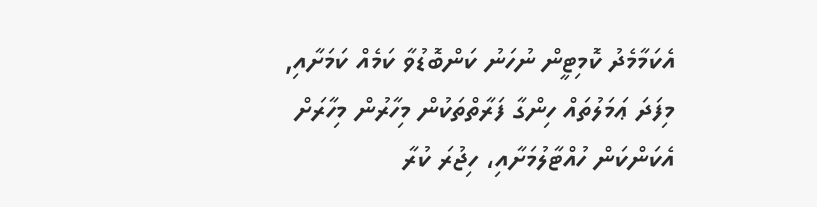އެކަމާމެދު ކޮމިޓީން ނުހަނު ކަންބޮޑުވާ ކަމެއް ކަމަށާއި, މިފަދަ ޢަމަލުތައް ހިންގާ ފަރާތްތަކުން މިހާރުން މިހާރަށް އެކަންކަން ހުއްޓާލުމަށާއި، ހިޖުރަ ކުރާ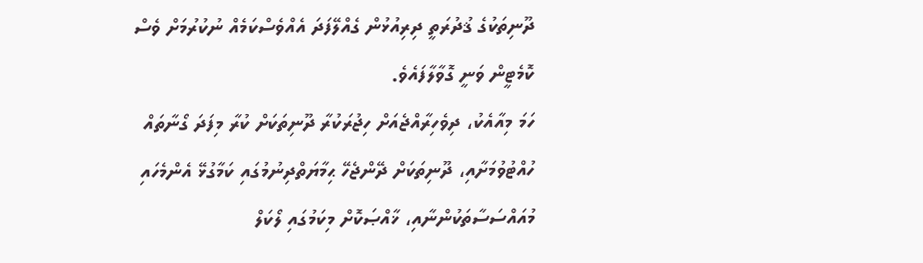ދޫނިތަކުގެ ޤުދުރަތީ ދިރިއުޅުން ގެއްލޭފަދަ އެއްވެސްކަމެއް ނުކުރުމަށް ވެސް ކޮމެޓީން ވަނީ ގޮވާލާފައެވެ.
ހަމަ މިއާއެކު، ދިވެހިރާއްޖެއަށް ހިޖުރަކުރާ ދޫނިތަކަށް ކުރާ މިފަދަ ގޯނާތައް ހުއްޓުވުމަށާއި، ދޫނިތަކަށް ދޭންޖެހޭ ޙިމާޔަތްދިނުމުގައި ކަމާގުޅޭ އެންމެހައި މުއައްސަސާތަކުންނާއި، ޚާއްޞަކޮށް މިކަމުގައި ލޯކަލް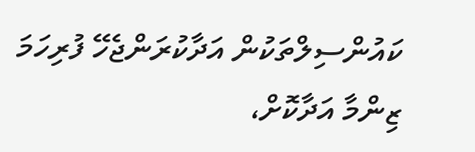ކައުންސިލްތަކުން އަދާކުރަންޖެހޭ ފުރިހަމަ ޒިންމާ އަދާކޮށް،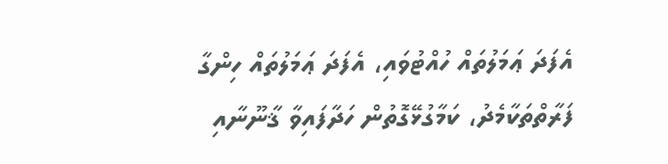އެފަދަ ޢަމަލުތައް ހުއްޓުވައި، އެފަދަ ޢަމަލުތައް ހިންގާ ފަރާތްތަކާމެދު، ކަމާގުޅޭގޮތުން ހަދާފައިވާ ޤާނޫނާއި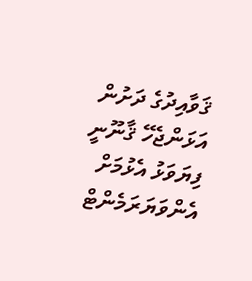ޤަވާއިދުގެ ދަށުން އަޅަންޖެހޭ ޤާނޫނީ ފިޔަވަޅު އެޅުމަށް އެންވަޔަރަމެންޓް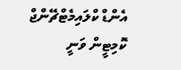އެންޑް ކްލައިމެޓްޗޭންޖް ކޮމިޓީން ވަނީ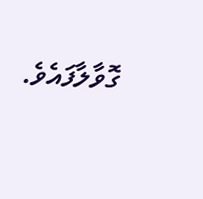ގޮވާލާފައެވެ.